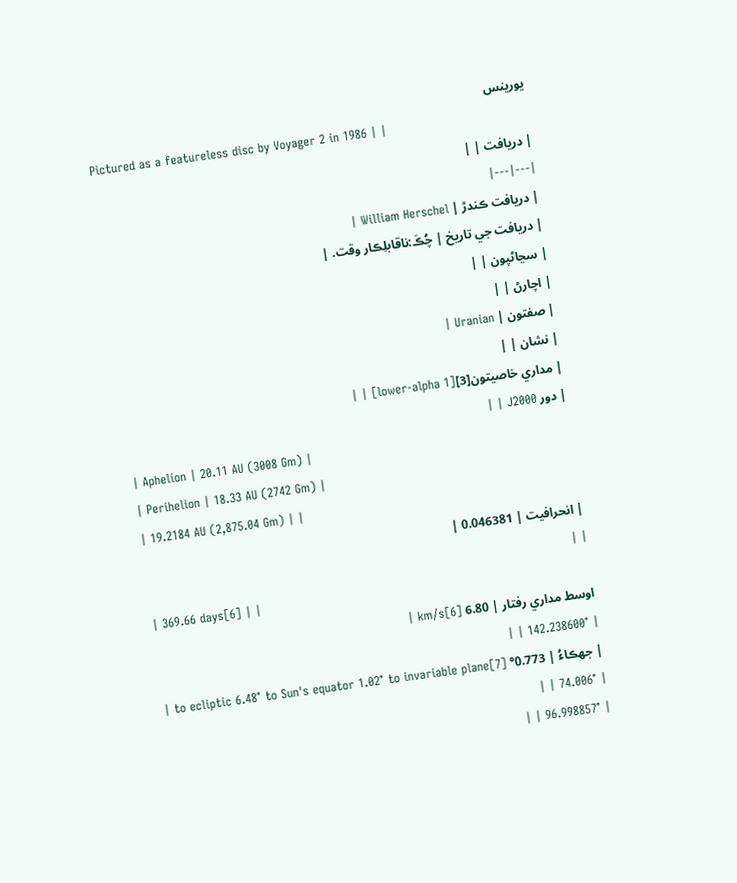يورينس
Pictured as a featureless disc by Voyager 2 in 1986 | |
| دريافت | |
|---|---|
| دريافت ڪندڙ | William Herschel |
| دريافت جي تاريخ | چُڪَ:ناقابلِڪار وقت. |
| سڃاڻپون | |
| اچارڻ | |
| صفتون | Uranian |
| نشان | |
| مداري خاصيتون[3][lower-alpha 1] | |
| دور J2000 | |
| Aphelion | 20.11 AU (3008 Gm) |
| Perihelion | 18.33 AU (2742 Gm) |
| 19.2184 AU (2,875.04 Gm) | |
| انحرافيت | 0.046381 |
| |
| 369.66 days[6] | |
اوسط مداري رفتار | 6.80 km/s[6] |
| 142.238600° | |
| جهڪاءُ | 0.773° to ecliptic 6.48° to Sun's equator 1.02° to invariable plane[7] |
| 74.006° | |
| 96.998857° | |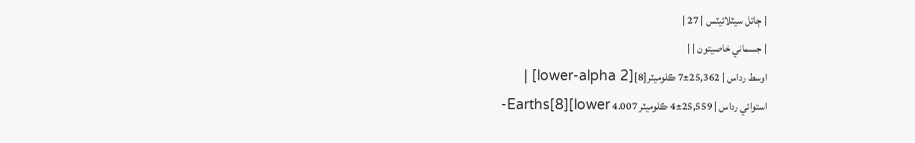| ڄاتل سيٽلائيٽس | 27 |
| جسماني خاصيتون | |
اوسط رداس | 25,362±7 ڪلوميٽر[8][lower-alpha 2] |
استوائي رداس | 25,559±4 ڪلوميٽر 4.007 Earths[8][lower-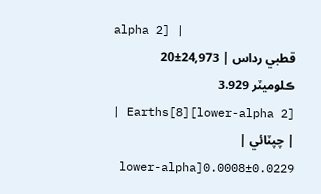alpha 2] |
قطبي رداس | 24,973±20 ڪلوميٽر 3.929 Earths[8][lower-alpha 2] |
| چپٽائي | 0.0229±0.0008[lower-alpha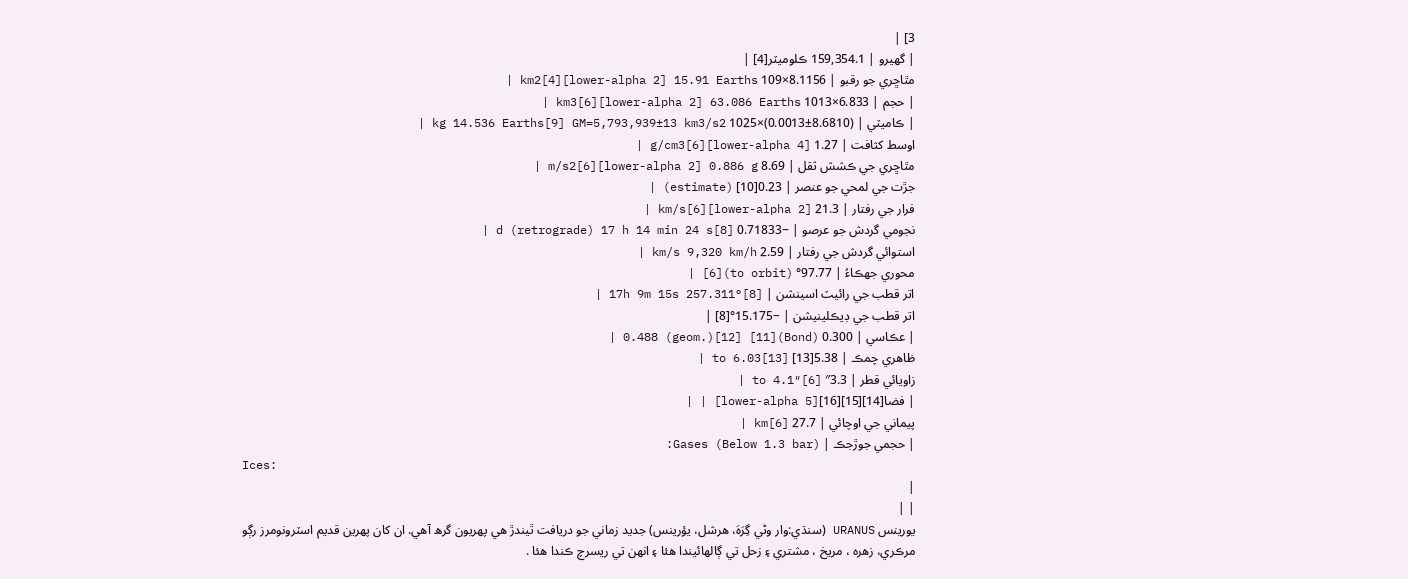3] |
| گهيرو | 159,354.1 ڪلوميٽر[4] |
مٿاڇري جو رقبو | 8.1156×109 km2[4][lower-alpha 2] 15.91 Earths |
| حجم | 6.833×1013 km3[6][lower-alpha 2] 63.086 Earths |
| ڪاميٽي | (8.6810±0.0013)×1025 kg 14.536 Earths[9] GM=5,793,939±13 km3/s2 |
اوسط کثافت | 1.27 g/cm3[6][lower-alpha 4] |
مٿاڇري جي ڪشش ثقل | 8.69 m/s2[6][lower-alpha 2] 0.886 g |
جڙت جي لمحي جو عنصر | 0.23[10] (estimate) |
فرار جي رفتار | 21.3 km/s[6][lower-alpha 2] |
نجومي گردش جو عرصو | −0.71833 d (retrograde) 17 h 14 min 24 s[8] |
استوائي گردش جي رفتار | 2.59 km/s 9,320 km/h |
محوري جهڪاءُ | 97.77° (to orbit)[6] |
اتر قطب جي رائيٽ اسينشن | 17h 9m 15s 257.311°[8] |
اتر قطب جي ڊيڪلينيشن | −15.175°[8] |
| عڪاسي | 0.300 (Bond)[11] 0.488 (geom.)[12] |
ظاهري چمڪ | 5.38[13] to 6.03[13] |
زاويائي قطر | 3.3″ to 4.1″[6] |
| فضا[14][15][16][lower-alpha 5] | |
پيماني جي اوچائي | 27.7 km[6] |
| حجمي جوڙجڪ | (Below 1.3 bar) Gases:
Ices:
|
| |
يورينس URANUS (سنڌي:وار وڻي گِرَهَ، ھرشل، يؤرينس) جديد زماني جو دريافت ٿيندڙ ھي پھريون گرھ آھي. ان کان پھرين قديم اسٽرونومرز رڳو مرڪري، زھرہ ، مريخ ، مشتري ۽ زحل تي ڳالھائيندا ھئا ۽ انھن تي ريسرچ ڪندا ھئا .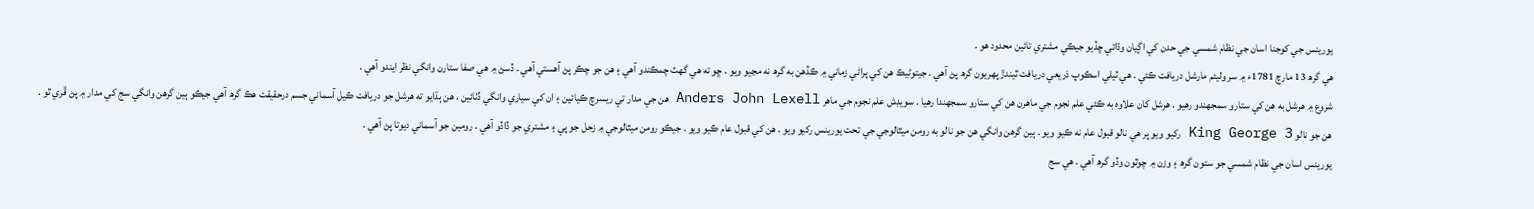يورينس جي کوجنا اسان جي نظام شمسي جي حدن کي اڳيان وڌائي ڇڏيو جيڪي مشتري تائين محدود ھو .
ھي گرھ 13 مارچ 1781ء ۾ سر وليئم مارشل دريافت ڪئي . ھي ٽيلي اسڪوپ ذريعي دريافت ٿيندڙ پھريون گرھ پڻ آھي . جيتوڻيڪ ھن کي پراڻي زماني ۾ ڪڏھن به گرھ نه مڃيو ويو . ڇو ته ھي گھٽ چمڪندو آھي ۽ ھن جو چڪر پڻ آھستي آھي . ڏسڻ ۾ ھي صفا ستارن وانگي نظر ايندو آھي .
شروع ۾ ھرشل به ھن کي ستارو سمجھندو رھيو . ھرشل کان علاوه به ڪئي علم نجوم جي ماھرن ھن کي ستارو سمجھندا رھيا . سويڊش علم نجوم جي ماھر Anders John Lexell ھن جي مدار تي ريسرچ ڪيائين ۽ ان کي سياري وانگي ڏٺائين . ھن ٻڌايو ته ھرشل جو دريافت ڪيل آسماني جسم درحقيقت ھڪ گرھ آھي جيڪو ٻين گرھن وانگي سج کي مدار ۾ پڻ ڦري ٿو .
ھن جو نالو King George 3 رکيو ويو پر ھي نالو قبول عام نه ڪيو ويو . ٻين گرھن وانگي ھن جو نالو به رومن ميٿالوجي جي تحت يورينس رکيو ويو . ھن کي قبول عام ڪيو ويو . جيڪو رومن ميٿالوجي ۾ زحل جو پي ۽ مشتري جو ڏاڏو آھي . رومين جو آسماني ديوتا پڻ آھي .
يورينس اسان جي نظام شمسي جو ستون گرھ ۽ وزن ۾ چوٿون وڏو گرھ آھي . ھي سج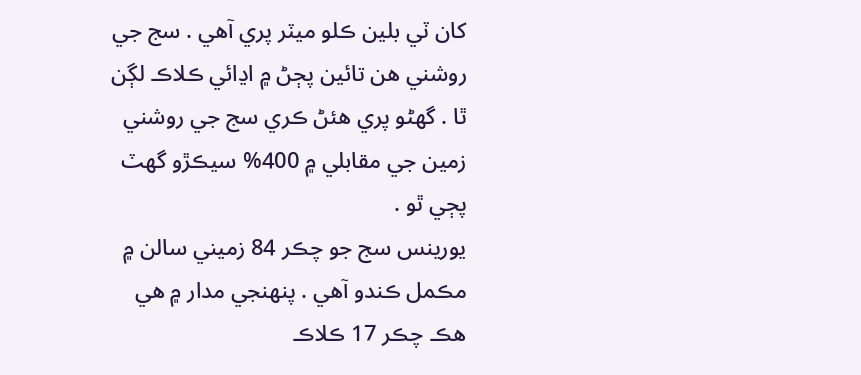کان ٽي بلين ڪلو ميٽر پري آھي . سج جي روشني ھن تائين پڄڻ ۾ اڍائي ڪلاڪ لڳن ٿا . گھڻو پري ھئڻ ڪري سج جي روشني زمين جي مقابلي ۾ 400% سيڪڙو گھٽ پڄي ٿو .
يورينس سج جو چڪر 84 زميني سالن ۾ مڪمل ڪندو آھي . پنھنجي مدار ۾ ھي ھڪ چڪر 17 ڪلاڪ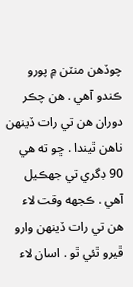چوڏھن منٽن ۾ پورو ڪندو آھي . ھن چڪر دوران ھن تي رات ڏينھن ناھن ٿيندا . ڇو ته ھي 90 ڊگري تي جھڪيل آھي . ڪجهه وقت لاء ھن تي رات ڏينھن وارو ڦيرو ٿئي ٿو . اسان لاء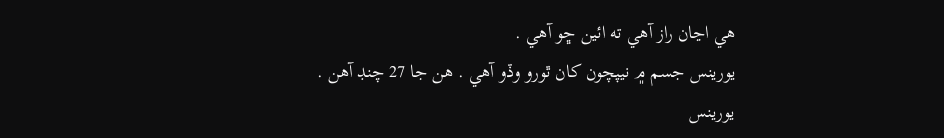ھي اڃان راز آھي ته ائين ڇو آھي .
يورينس جسم ۾ نيپچون کان ٿورو وڏو آھي . ھن جا 27 چنڊ آھن . يورينس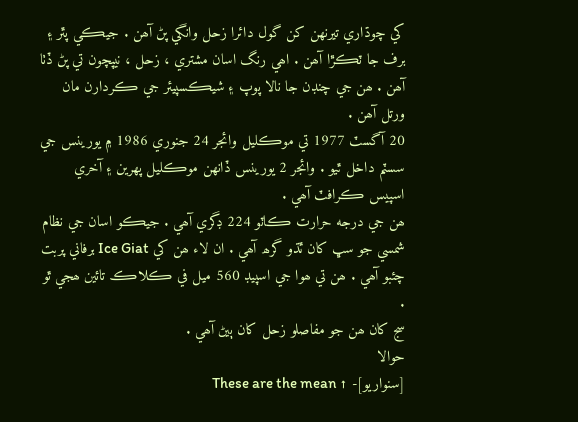کي چوڌاري تيرنھن کن گول دائرا زحل وانگي پڻ آھن . جيڪي پٿر ۽ برف جا ٽڪڙا آھن . اھي رنگ اسان مشتري ، زحل ، نيپچون تي پڻ ڏٺا آھن . ھن جي چنڊن جا نالا پوپ ۽ شيڪسپيئر جي ڪردارن مان ورتل آھن .
20 آگسٽ 1977 تي موڪليل وائجر 24 جنوري 1986 ۾ يورينس جي سسٽم داخل ٿيو . وائجر 2 يورينس ڏانھن موڪليل پھرين ۽ آخري اسپيس ڪرافٽ آھي .
ھن جي درجه حرارت ڪاٽو 224 ڊگري آھي . جيڪو اسان جي نظام شمسي جو سڀ کان ٿڌو گرھ آھي . ان لاء ھن کي Ice Giat برفاني پربت چئبو آھي . ھن تي ھوا جي اسپيڊ 560 ميل في ڪلاڪ تائين ھجي ٿو .
سج کان ھن جو مفاصلو زحل کان ٻيڻ آھي .
حوالا
[سنواريو]- ↑ These are the mean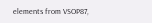elements from VSOP87,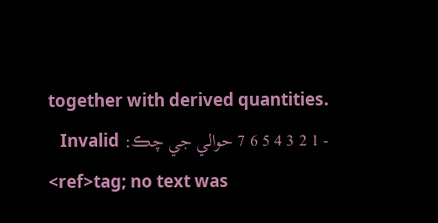together with derived quantities.
- 1 2 3 4 5 6 7 حوالي جي چڪ: Invalid
<ref>tag; no text was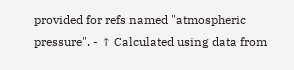provided for refs named "atmospheric pressure". - ↑ Calculated using data from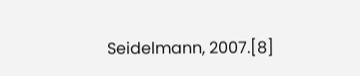Seidelmann, 2007.[8]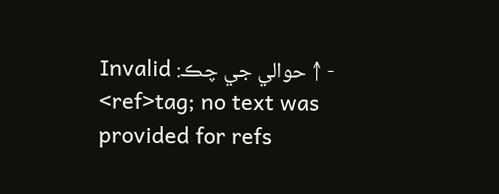- ↑ حوالي جي چڪ: Invalid
<ref>tag; no text was provided for refs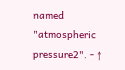named "atmospheric pressure2". - ↑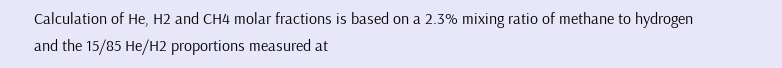Calculation of He, H2 and CH4 molar fractions is based on a 2.3% mixing ratio of methane to hydrogen and the 15/85 He/H2 proportions measured at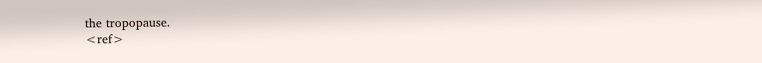the tropopause.
<ref>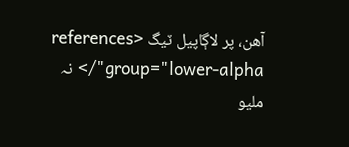آهن، پر لاڳاپيل ٽيگ <references group="lower-alpha"/> نہ مليو